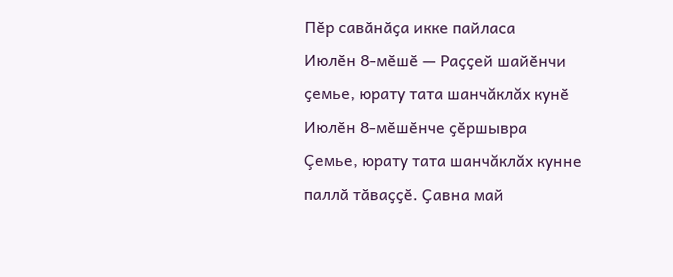Пӗр савӑнӑҫа икке пайласа
Июлӗн 8-мӗшӗ — Раҫҫей шайӗнчи ҫемье, юрату тата шанчăклăх кунӗ
Июлӗн 8-мӗшӗнче ҫӗршывра Çемье, юрату тата шанчăклăх кунне паллӑ тӑваҫҫӗ. Ҫавна май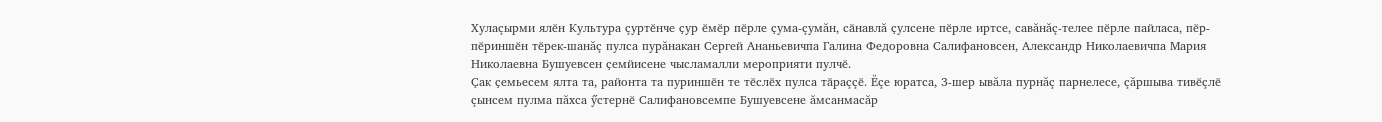Хулаçырми ялӗн Культура çуртӗнче ҫур ӗмӗр пӗрле ҫума-çумăн, сӑнавлă ҫулсене пӗрле иртсе, савăнăç-телее пӗрле пайласа, пӗр-пӗриншӗн тӗрек-шанăç пулса пурăнакан Сергей Ананьевичпа Галина Федоровна Салифановсен, Александр Николаевичпа Мария Николаевна Бушуевсен ҫемйисене чысламалли мероприяти пулчӗ.
Ҫак ҫемьесем ялта та, районта та пуриншӗн те тӗслӗх пулса тӑраççӗ. Ӗçе юратса, 3-шер ывăла пурнăç парнелесе, çăршыва тивӗçлӗ çынсем пулма пăхса ӳстернӗ Салифановсемпе Бушуевсене ăмсанмасăр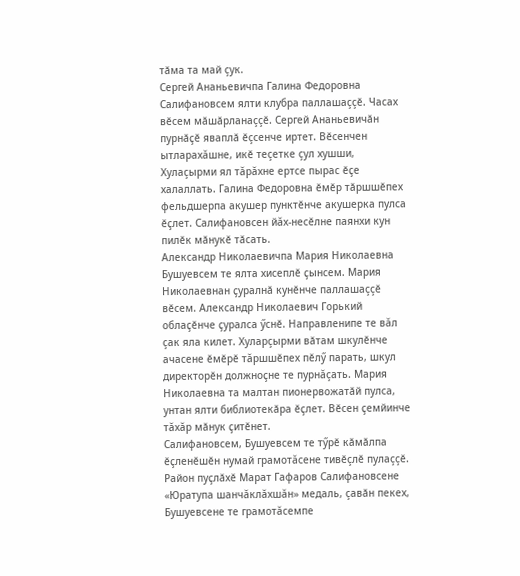тӑма та май çук.
Сергей Ананьевичпа Галина Федоровна Салифановсем ялти клубра паллашаççӗ. Часах вӗсем мӑшӑрланаççӗ. Сергей Ананьевичӑн пурнӑҫӗ яваплӑ ӗçсенче иртет. Вӗсенчен ытларахăшне, икӗ теçетке çул хушши, Хулаçырми ял тăрăхне ертсе пырас ӗҫе халаллать. Галина Федоровна ӗмӗр тӑршшӗпех фельдшерпа акушер пунктӗнче акушерка пулса ӗҫлет. Салифановсен йăх-несӗлне паянхи кун пилӗк мӑнукӗ тӑсать.
Александр Николаевичпа Мария Николаевна Бушуевсем те ялта хисеплӗ ҫынсем. Мария Николаевнан ҫуралнӑ кунӗнче паллашаççӗ вӗсем. Александр Николаевич Горький облаҫӗнче ҫуралса ӳснӗ. Направленипе те вăл çак яла килет. Хуларçырми вӑтам шкулӗнче ачасене ӗмӗрӗ тăршшӗпех пӗлӳ парать, шкул директорӗн должноҫне те пурнăçать. Мария Николаевна та малтан пионервожатӑй пулса, унтан ялти библиотекӑра ӗҫлет. Вӗсен ҫемйинче тăхăр мӑнук ҫитӗнет.
Салифановсем, Бушуевсем те тӳрӗ кӑмӑлпа ӗҫленӗшӗн нумай грамотăсене тивӗçлӗ пулаççӗ.
Район пуҫлӑхӗ Марат Гафаров Салифановсене «Юратупа шанчăклăхшăн» медаль, çавӑн пекех, Бушуевсене те грамотăсемпе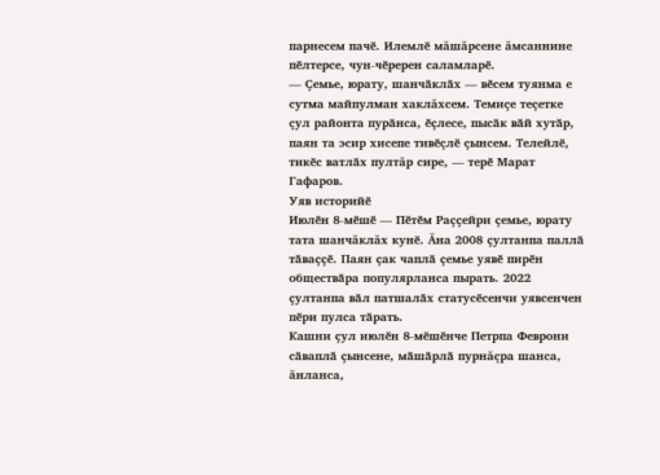парнесем пачӗ. Илемлӗ мăшăрсене ăмсаннине пӗлтерсе, чун-чӗререн саламларӗ.
— Ҫемье, юрату, шанчӑклӑх — вӗсем туянма е сутма майпулман хаклăхсем. Темиçе теçетке çул районта пурӑнса, ӗҫлесе, пысӑк вӑй хутӑр, паян та эсир хисепе тивӗçлӗ çынсем. Телейлӗ, тикӗс ватлӑх пултăр сире, — терӗ Марат Гафаров.
Уяв историйӗ
Июлӗн 8-мӗшӗ — Пӗтӗм Раҫҫейри ҫемье, юрату тата шанчăклăх кунӗ. Ăна 2008 ҫултанпа паллӑ тӑваҫҫӗ. Паян ҫак чаплӑ ҫемье уявӗ пирӗн обществӑра популярланса пырать. 2022 ҫултанпа вӑл патшалӑх статусӗсенчи уявсенчен пӗри пулса тӑрать.
Кашни ҫул июлӗн 8-мӗшӗнче Петрпа Феврони сӑваплӑ ҫынсене, мӑшӑрлӑ пурнăçра шанса, ăнланса,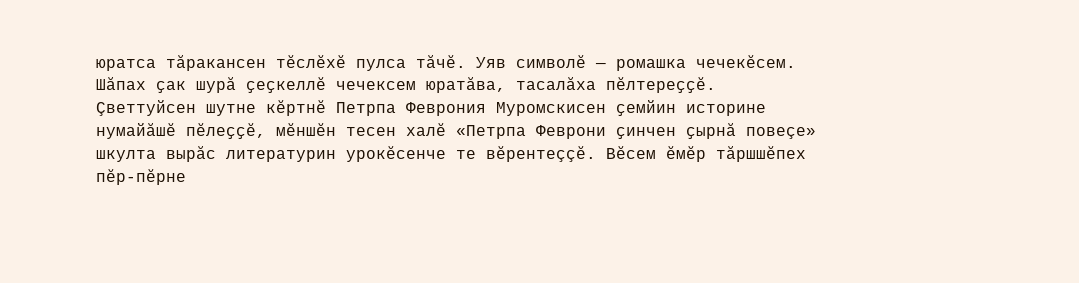юратса тăракансен тӗслӗхӗ пулса тăчӗ. Уяв символӗ — ромашка чечекӗсем. Шӑпах ҫак шурӑ ҫеҫкеллӗ чечексем юратӑва, тасалӑха пӗлтереҫҫӗ.
Çветтуйсен шутне кӗртнӗ Петрпа Феврония Муромскисен ҫемйин историне нумайӑшӗ пӗлеҫҫӗ, мӗншӗн тесен халӗ «Петрпа Феврони ҫинчен ҫырнӑ повеçе» шкулта вырӑс литературин урокӗсенче те вӗрентеççӗ. Вӗсем ӗмӗр тӑршшӗпех пӗр-пӗрне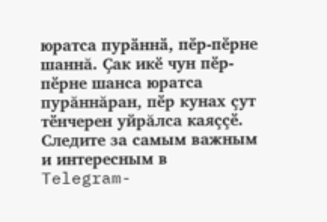юратса пурӑннӑ, пӗр-пӗрне шаннă. Ҫак икӗ чун пӗр-пӗрне шанса юратса пурăннăран, пӗр кунах çут тӗнчерен уйрăлса каяççӗ.
Следите за самым важным и интересным в Telegram-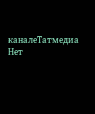каналеТатмедиа
Нет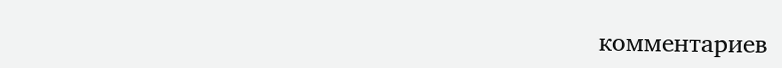комментариев